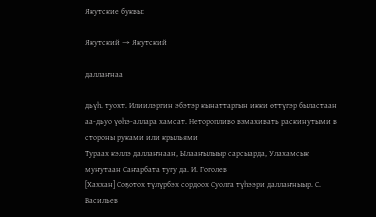Якутские буквы:

Якутский → Якутский

даллаҥнаа

дьүһ. туохт. Илиилэргин эбэтэр кынаттаргын икки өттүгэр быластаан аа-дьуо үөһэ-аллара хамсат. Неторопливо взмахивать раскинутыми в стороны руками или крыльями
Тураах кэллэ даллаҥнаан, Ылааҥылыыр сарсыарда, Улахамсык муҥутаан Саҥарбата тугу да. И. Гоголев
[Хаххан] Соҕотох түлүрбэх сордоох Суолга түһээри даллаҥныыр. С. Васильев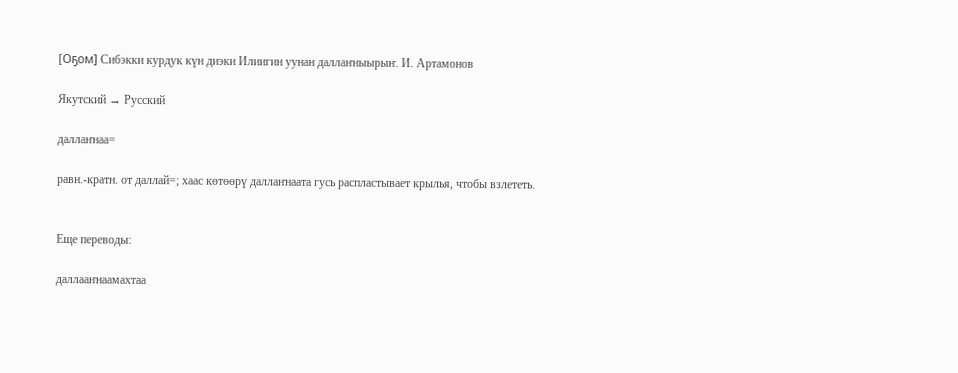[Оҕом] Сибэкки курдук күн диэки Илиигин уунан даллаҥныырыҥ. И. Артамонов

Якутский → Русский

даллаҥнаа=

равн.-кратн. от даллай=; хаас көтөөрү даллаҥнаата гусь распластывает крылья, чтобы взлететь.


Еще переводы:

даллааҥнаамахтаа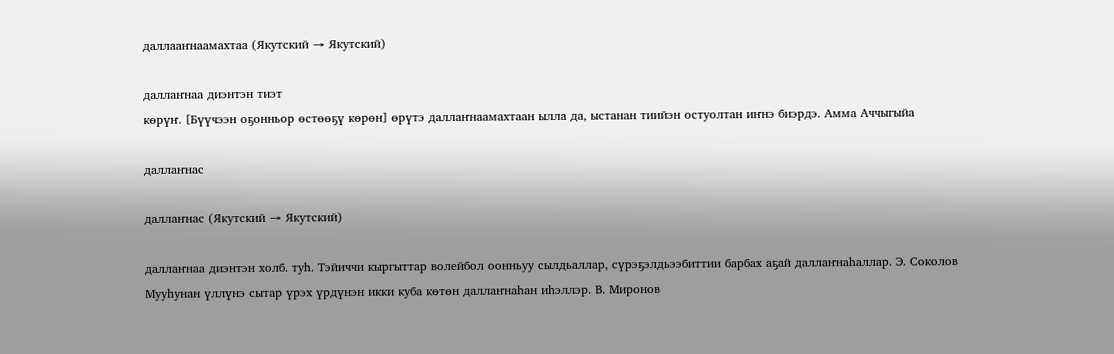даллааҥнаамахтаа (Якутский → Якутский)

даллаҥнаа диэнтэн тиэт
көрүҥ. [Бүүчээн оҕонньор өстөөҕү көрөн] өрүтэ даллаҥнаамахтаан ылла да, ыстанан тиийэн остуолтан иҥнэ биэрдэ. Амма Аччыгыйа

даллаҥнас

даллаҥнас (Якутский → Якутский)

даллаҥнаа диэнтэн холб. туһ. Тэйиччи кыргыттар волейбол оонньуу сылдьаллар, сүрэҕэлдьээбиттии барбах аҕай даллаҥнаһаллар. Э. Соколов
Мууһунан үллүнэ сытар үрэх үрдүнэн икки куба көтөн даллаҥнаһан иһэллэр. В. Миронов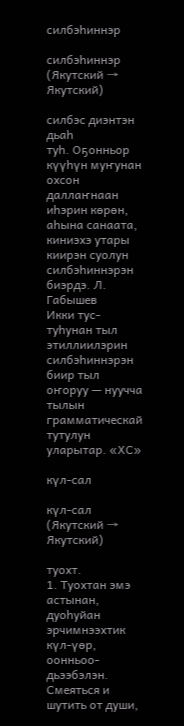силбэһиннэр

силбэһиннэр (Якутский → Якутский)

силбэс диэнтэн дьаһ
туһ. Оҕонньор күүһүн муҥунан охсон даллаҥнаан иһэрин көрөн, аһына санаата, киниэхэ утары киирэн суолун силбэһиннэрэн биэрдэ. Л. Габышев
Икки тус-туһунан тыл этиллиилэрин силбэһиннэрэн биир тыл оҥоруу — нуучча тылын грамматическай тутулун уларытар. «ХС»

күл-сал

күл-сал (Якутский → Якутский)

туохт.
1. Туохтан эмэ астынан, дуоһуйан эрчимнээхтик күл-үөр, оонньоо-дьээбэлэн. Смеяться и шутить от души,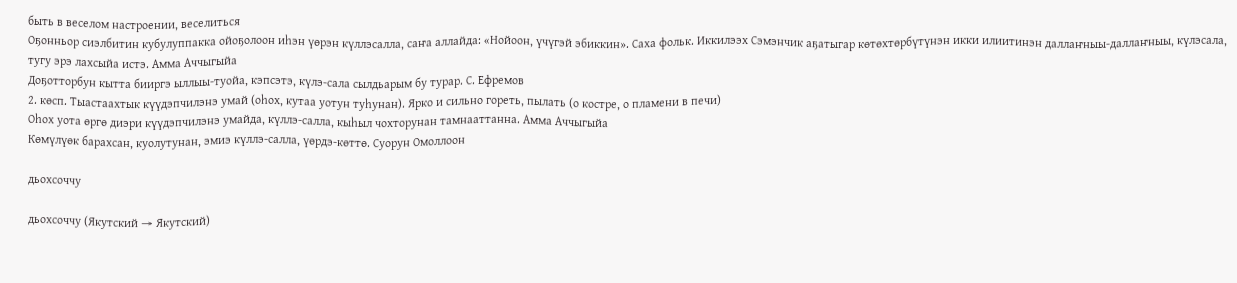быть в веселом настроении, веселиться
Оҕонньор сиэлбитин кубулуппакка ойоҕолоон иһэн үөрэн күллэсалла, саҥа аллайда: «Нойоон, үчүгэй эбиккин». Саха фольк. Иккилээх Сэмэнчик аҕатыгар көтөхтөрбүтүнэн икки илиитинэн даллаҥныы-даллаҥныы, күлэсала, тугу эрэ лахсыйа истэ. Амма Аччыгыйа
Доҕотторбун кытта бииргэ ыллыы-туойа, кэпсэтэ, күлэ-сала сылдьарым бу турар. С. Ефремов
2. көсп. Тыастаахтык күүдэпчилэнэ умай (оһох, кутаа уотун туһунан). Ярко и сильно гореть, пылать (о костре, о пламени в печи)
Оһох уота өргө диэри күүдэпчилэнэ умайда, күллэ-салла, кыһыл чохторунан тамнааттанна. Амма Аччыгыйа
Көмүлүөк барахсан, куолутунан, эмиэ күллэ-салла, үөрдэ-көттө. Суорун Омоллоон

дьохсоччу

дьохсоччу (Якутский → Якутский)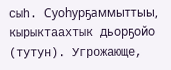сыһ. Суоһурҕаммыттыы, кырыктаахтык дьорҕойо (тутун). Угрожающе,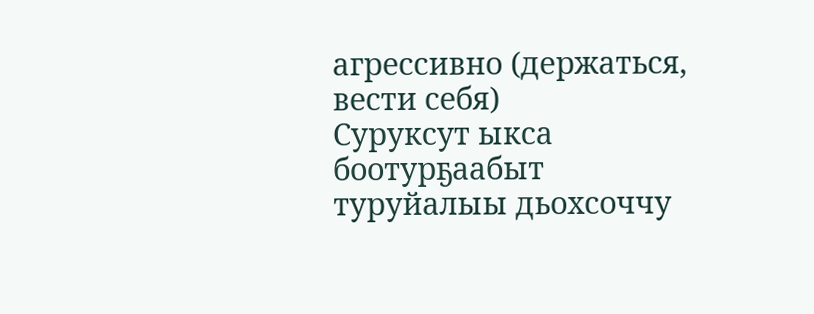агрессивно (держаться, вести себя)
Суруксут ыкса боотурҕаабыт туруйалыы дьохсоччу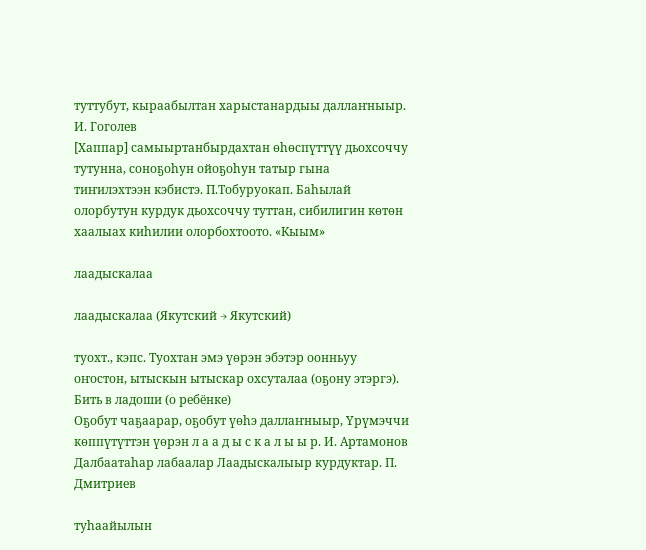туттубут, кыраабылтан харыстанардыы даллаҥныыр. И. Гоголев
[Хаппар] самыыртанбырдахтан өһөспүттүү дьохсоччу тутунна, соноҕоһун ойоҕоһун татыр гына тиҥилэхтээн кэбистэ. П.Тобуруокап. Баһылай олорбутун курдук дьохсоччу туттан, сибилигин көтөн хаалыах киһилии олорбохтоото. «Кыым»

лаадыскалаа

лаадыскалаа (Якутский → Якутский)

туохт., кэпс. Туохтан эмэ үөрэн эбэтэр оонньуу оҥостон, ытыскын ытыскар охсуталаа (оҕону этэргэ). Бить в ладоши (о ребёнке)
Оҕобут чаҕаарар, оҕобут үөһэ даллаҥныыр, Үрүмэччи көппүтүттэн үөрэн л а а д ы с к а л ы ы р. И. Артамонов
Далбаатаһар лабаалар Лаадыскалыыр курдуктар. П. Дмитриев

туһаайылын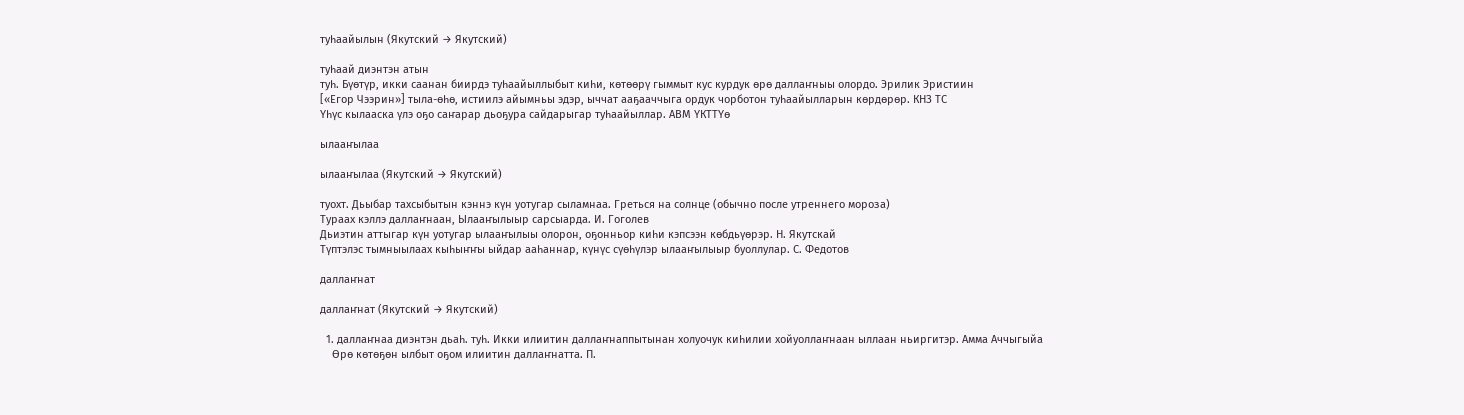туһаайылын (Якутский → Якутский)

туһаай диэнтэн атын
туһ. Бүөтүр, икки саанан биирдэ туһаайыллыбыт киһи, көтөөрү гыммыт кус курдук өрө даллаҥныы олордо. Эрилик Эристиин
[«Егор Чээрин»] тыла-өһө, истиилэ айымньы эдэр, ыччат ааҕааччыга ордук чорботон туһаайылларын көрдөрөр. КНЗ ТС
Үһүс кылааска үлэ оҕо саҥарар дьоҕура сайдарыгар туһаайыллар. АВМ ҮКТТҮө

ылааҥылаа

ылааҥылаа (Якутский → Якутский)

туохт. Дьыбар тахсыбытын кэннэ күн уотугар сыламнаа. Греться на солнце (обычно после утреннего мороза)
Тураах кэллэ даллаҥнаан, Ылааҥылыыр сарсыарда. И. Гоголев
Дьиэтин аттыгар күн уотугар ылааҥылыы олорон, оҕонньор киһи кэпсээн көбдьүөрэр. Н. Якутскай
Түптэлэс тымныылаах кыһыҥҥы ыйдар ааһаннар, күнүс сүөһүлэр ылааҥылыыр буоллулар. С. Федотов

даллаҥнат

даллаҥнат (Якутский → Якутский)

  1. даллаҥнаа диэнтэн дьаһ. туһ. Икки илиитин даллаҥнаппытынан холуочук киһилии хойуоллаҥнаан ыллаан ньиргитэр. Амма Аччыгыйа
    Өрө көтөҕөн ылбыт оҕом илиитин даллаҥнатта. П.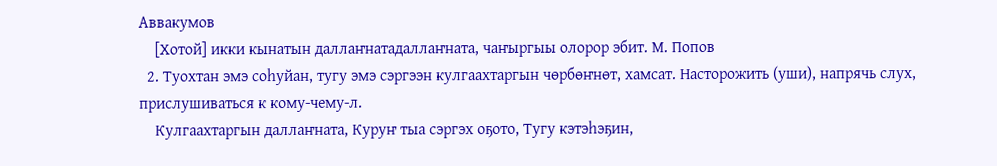Аввакумов
    [Хотой] икки кынатын даллаҥнатадаллаҥната, чаҥыргыы олорор эбит. М. Попов
  2. Туохтан эмэ соһуйан, тугу эмэ сэргээн кулгаахтаргын чөрбөҥнөт, хамсат. Насторожить (уши), напрячь слух, прислушиваться к кому-чему-л.
    Кулгаахтаргын даллаҥната, Куруҥ тыа сэргэх оҕото, Тугу кэтэһэҕин,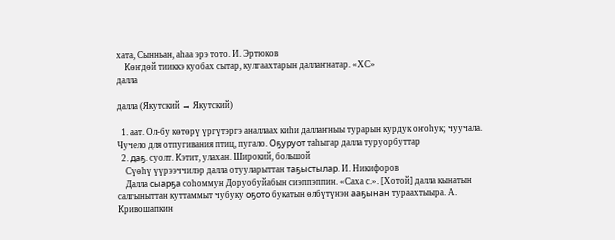хата, Сынньан, аһаа эрэ тото. И. Эртюков
    Көҥдөй тииккэ куобах сытар, кулгаахтарын даллаҥнатар. «ХС»
далла

далла (Якутский → Якутский)

  1. аат. Ол-бу көтөрү үргүтэргэ аналлаах киһи даллаҥныы турарын курдук оҥоһук; чуучала. Чучело для отпугивания птиц, пугало. Оҕуруот таһыгар далла туруорбуттар
  2. даҕ. суолт. Кэтит, улахан. Широкий, большой
    Сүөһү үүрээччилэр далла отууларыттан таҕыстылар. И. Никифоров
    Далла сыарҕа соһоммун Доруобуйабын сиэппэппин. «Саха с.». [Хотой] далла кынатын салгыныттан куттаммыт чубуку оҕото букатын өлбүтүнэн ааҕынан тураахтыыра. А. Кривошапкин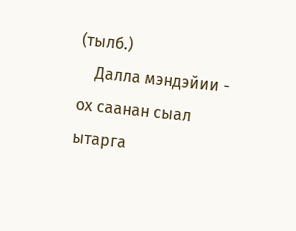(тылб.)
    Далла мэндэйии - ох саанан сыал ытарга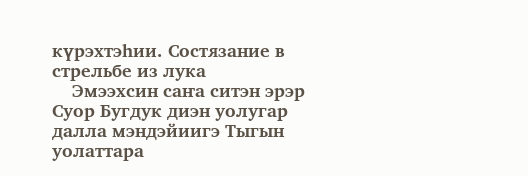күрэхтэһии. Состязание в стрельбе из лука
    Эмээхсин саҥа ситэн эрэр Суор Бугдук диэн уолугар далла мэндэйиигэ Тыгын уолаттара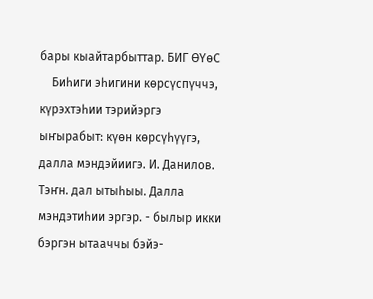бары кыайтарбыттар. БИГ ӨҮөС
    Биһиги эһигини көрсүспүччэ, күрэхтэһии тэрийэргэ ыҥырабыт: күөн көрсүһүүгэ, далла мэндэйиигэ. И. Данилов. Тэҥн. дал ытыһыы. Далла мэндэтиһии эргэр. - былыр икки бэргэн ытааччы бэйэ-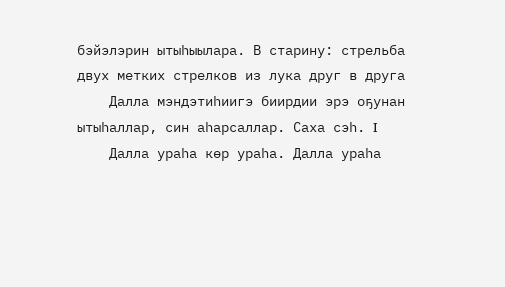бэйэлэрин ытыһыылара. В старину: стрельба двух метких стрелков из лука друг в друга
    Далла мэндэтиһиигэ биирдии эрэ оҕунан ытыһаллар, син аһарсаллар. Саха сэһ. I
    Далла ураһа көр ураһа. Далла ураһа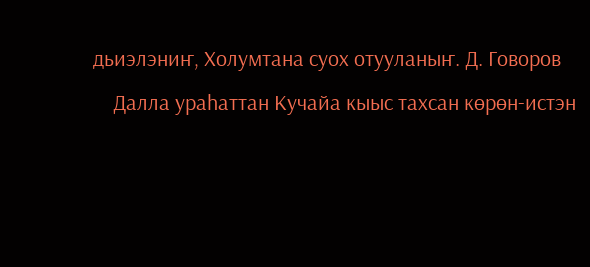дьиэлэниҥ, Холумтана суох отууланыҥ. Д. Говоров
    Далла ураһаттан Кучайа кыыс тахсан көрөн-истэн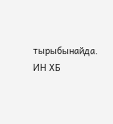тырыбынайда. ИН ХБ